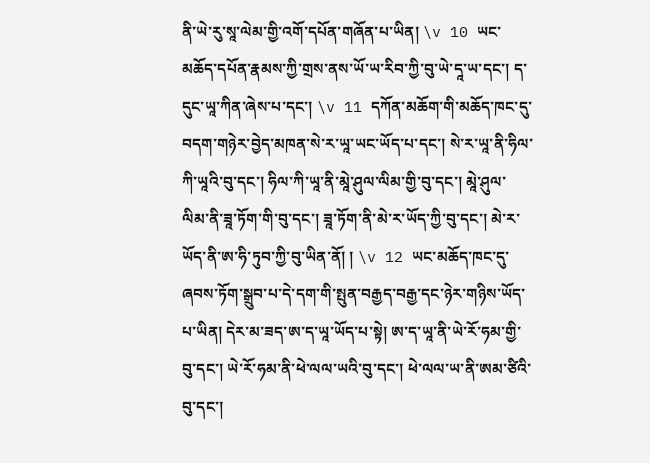ནི་ཡེ་རུ་སཱ་ལེམ་གྱི་འགོ་དཔོན་གཞོན་པ་ཡིན། \v 10 ཡང་མཆོད་དཔོན་རྣམས་ཀྱི་གྲས་ནས་ཡོ་ཡ་རིབ་ཀྱི་བུ་ཡེ་དཱ་ཡ་དང་། ད་དུང་ཡཱ་ཀིན་ཞེས་པ་དང་། \v 11 དཀོན་མཆོག་གི་མཆོད་ཁང་དུ་བདག་གཉེར་བྱེད་མཁན་སེ་ར་ཡཱ་ཡང་ཡོད་པ་དང་། སེ་ར་ཡཱ་ནི་ཧིལ་ཀི་ཡཱའི་བུ་དང་། ཧིལ་ཀི་ཡཱ་ནི་མཱེ་ཤུལ་ལིམ་གྱི་བུ་དང་། མཱེ་ཤུལ་ལིམ་ནི་ཟཱ་ཏོག་གི་བུ་དང་། ཟཱ་ཏོག་ནི་མེ་ར་ཡོད་ཀྱི་བུ་དང་། མེ་ར་ཡོད་ནི་ཨ་ཧི་ཏུབ་ཀྱི་བུ་ཡིན་ནོ། ། \v 12 ཡང་མཆོད་ཁང་དུ་ཞབས་ཏོག་སྒྲུབ་པ་དེ་དག་གི་སྤུན་བརྒྱད་བརྒྱ་དང་ཉེར་གཉིས་ཡོད་པ་ཡིན། དེར་མ་ཟད་ཨ་ད་ཡཱ་ཡོད་པ་སྟེ། ཨ་ད་ཡཱ་ནི་ཡེ་རོ་ཧམ་གྱི་བུ་དང་། ཡེ་རོ་ཧམ་ནི་ཕེ་ལལ་ཡའི་བུ་དང་། ཕེ་ལལ་ཡ་ནི་ཨམ་ཙིའི་བུ་དང་།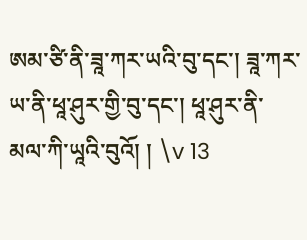ཨམ་ཙི་ནི་ཟཱ་ཀར་ཡའི་བུ་དང་། ཟཱ་ཀར་ཡ་ནི་ཕཱ་ཤུར་གྱི་བུ་དང་། ཕཱ་ཤུར་ནི་མལ་ཀི་ཡཱའི་བུའོ། ། \v 13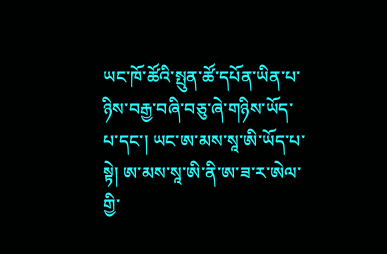ཡང་ཁོ་ཚོའི་སྤུན་ཚོ་དཔོན་ཡིན་པ་ཉིས་བརྒྱ་བཞི་བཅུ་ཞེ་གཉིས་ཡོད་པ་དང་། ཡང་ཨ་མས་སཱ་ཨི་ཡོད་པ་སྟེ། ཨ་མས་སཱ་ཨི་ནི་ཨ་ཟ་ར་ཨེལ་གྱི་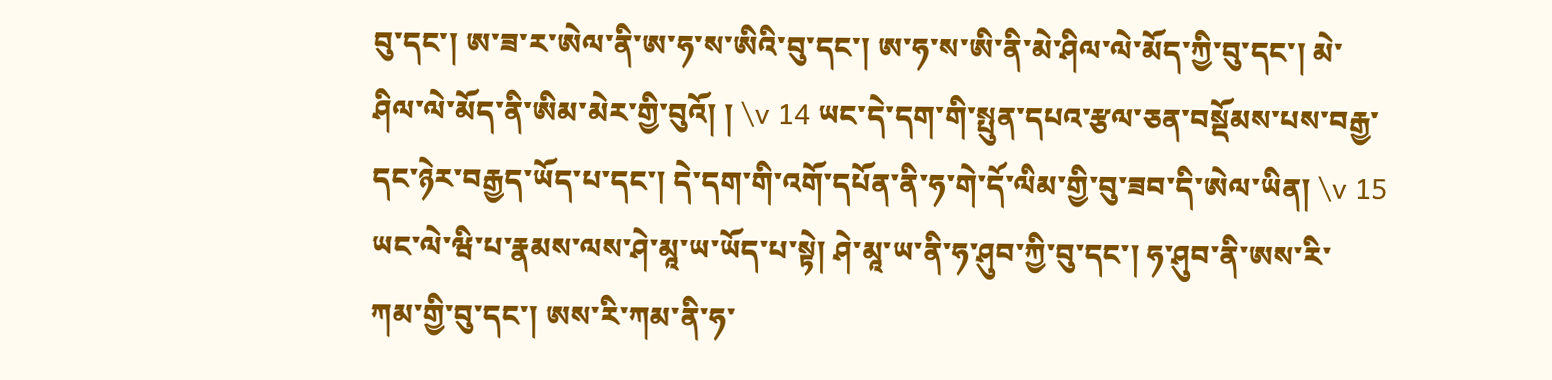བུ་དང་། ཨ་ཟ་ར་ཨེལ་ནི་ཨ་ཧ་ས་ཨིའི་བུ་དང་། ཨ་ཧ་ས་ཨི་ནི་མེ་ཤིལ་ལེ་མོད་ཀྱི་བུ་དང་། མེ་ཤིལ་ལེ་མོད་ནི་ཨིམ་མེར་གྱི་བུའོ། ། \v 14 ཡང་དེ་དག་གི་སྤུན་དཔའ་རྩལ་ཅན་བསྡོམས་པས་བརྒྱ་དང་ཉེར་བརྒྱད་ཡོད་པ་དང་། དེ་དག་གི་འགོ་དཔོན་ནི་ཧ་གེ་དོ་ལིམ་གྱི་བུ་ཟབ་དི་ཨེལ་ཡིན། \v 15 ཡང་ལེ་ཝི་པ་རྣམས་ལས་ཤེ་མཱ་ཡ་ཡོད་པ་སྟེ། ཤེ་མཱ་ཡ་ནི་ཧ་ཤུབ་ཀྱི་བུ་དང་། ཧ་ཤུབ་ནི་ཨས་རི་ཀམ་གྱི་བུ་དང་། ཨས་རི་ཀམ་ནི་ཧ་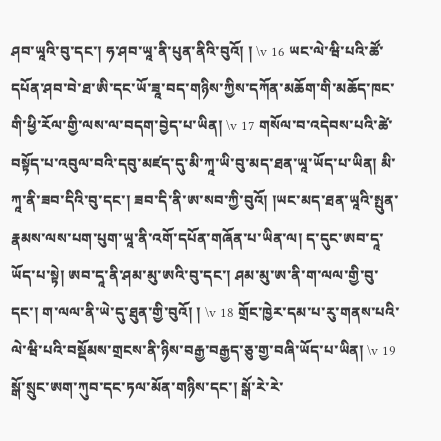ཤབ་ཡཱའི་བུ་དང་། ཧ་ཤབ་ཡཱ་ནི་པུན་ནིའི་བུའོ། ། \v 16 ཡང་ལེ་ཝི་པའི་ཚོ་དཔོན་ཤབ་བེ་ཐ་ཨི་དང་ཡོ་ཟཱ་བད་གཉིས་ཀྱིས་དཀོན་མཆོག་གི་མཆོད་ཁང་གི་ཕྱི་རོལ་གྱི་ལས་ལ་བདག་བྱེད་པ་ཡིན། \v 17 གསོལ་བ་འདེབས་པའི་ཚེ་བསྟོད་པ་འབུལ་བའི་དབུ་མཛད་དུ་མི་ཀཱ་ཡི་བུ་མད་ཐན་ཡཱ་ཡོད་པ་ཡིན། མི་ཀཱ་ནི་ཟབ་དིའི་བུ་དང་། ཟབ་དི་ནི་ཨ་སབ་ཀྱི་བུའོ། །ཡང་མད་ཐན་ཡཱའི་སྤུན་རྣམས་ལས་པག་པུག་ཡཱ་ནི་འགོ་དཔོན་གཞོན་པ་ཡིན་ལ། ད་དུང་ཨབ་དཱ་ཡོད་པ་སྟེ། ཨབ་དཱ་ནི་ཤམ་མུ་ཨའི་བུ་དང་། ཤམ་མུ་ཨ་ནི་ག་ལལ་གྱི་བུ་དང་། ག་ལལ་ནི་ཡེ་དུ་ཐུན་གྱི་བུའོ། ། \v 18 གྲོང་ཁྱེར་དམ་པ་རུ་གནས་པའི་ལེ་ཝི་པའི་བསྡོམས་གྲངས་ནི་ཉིས་བརྒྱ་བརྒྱད་ཅུ་གྱ་བཞི་ཡོད་པ་ཡིན། \v 19 སྒོ་སྲུང་ཨག་ཀུབ་དང་ཏལ་མོན་གཉིས་དང་། སྒོ་རེ་རེ་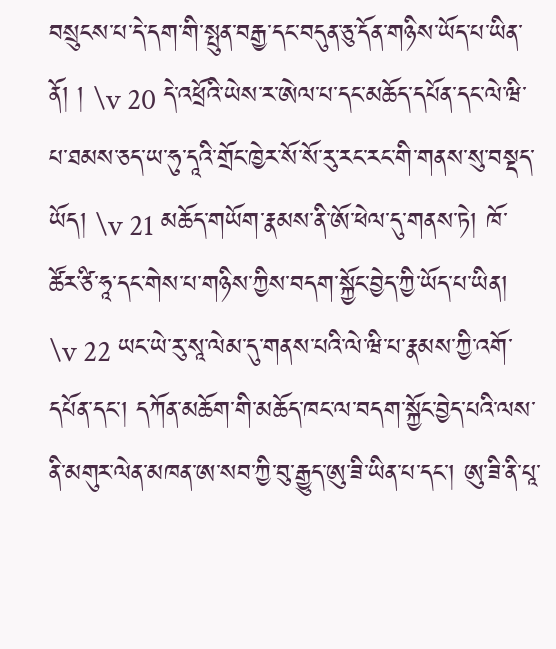བསྲུངས་པ་དེ་དག་གི་སྤུན་བརྒྱ་དང་བདུན་ཅུ་དོན་གཉིས་ཡོད་པ་ཡིན་ནོ། ། \v 20 དེ་འཕྲོའི་ཡེས་ར་ཨེལ་པ་དང་མཆོད་དཔོན་དང་ལེ་ཝི་པ་ཐམས་ཅད་ཡ་ཧུ་དཱའི་གྲོང་ཁྱེར་སོ་སོ་རུ་རང་རང་གི་གནས་སུ་བསྡད་ཡོད། \v 21 མཆོད་གཡོག་རྣམས་ནི་ཨོ་ཕེལ་དུ་གནས་ཏེ། ཁོ་ཚོར་ཙི་ཧཱ་དང་གེས་པ་གཉིས་ཀྱིས་བདག་སྐྱོང་བྱེད་ཀྱི་ཡོད་པ་ཡིན། \v 22 ཡང་ཡེ་རུ་སཱ་ལེམ་དུ་གནས་པའི་ལེ་ཝི་པ་རྣམས་ཀྱི་འགོ་དཔོན་དང་། དཀོན་མཆོག་གི་མཆོད་ཁང་ལ་བདག་སྐྱོང་བྱེད་པའི་ལས་ནི་མགུར་ལེན་མཁན་ཨ་སབ་ཀྱི་བུ་རྒྱུད་ཨུ་ཟི་ཡིན་པ་དང་། ཨུ་ཟི་ནི་པཱ་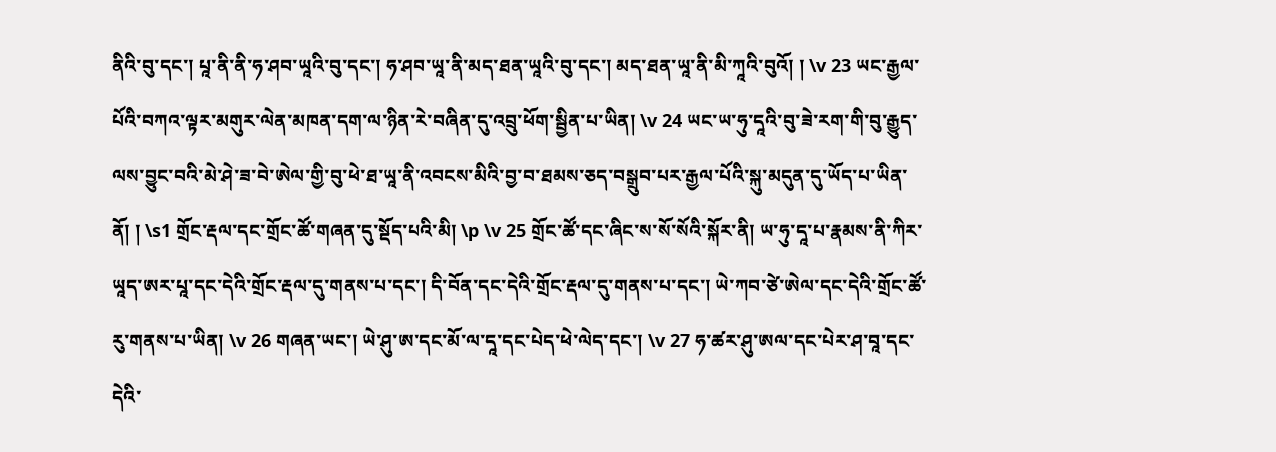ནིའི་བུ་དང་། པཱ་ནི་ནི་ཧ་ཤབ་ཡཱའི་བུ་དང་། ཧ་ཤབ་ཡཱ་ནི་མད་ཐན་ཡཱའི་བུ་དང་། མད་ཐན་ཡཱ་ནི་མི་ཀཱའི་བུའོ། ། \v 23 ཡང་རྒྱལ་པོའི་བཀའ་ལྟར་མགུར་ལེན་མཁན་དག་ལ་ཉིན་རེ་བཞིན་དུ་འབྲུ་ཕོག་སྦྱིན་པ་ཡིན། \v 24 ཡང་ཡ་ཧུ་དཱའི་བུ་ཟེ་རག་གི་བུ་རྒྱུད་ལས་བྱུང་བའི་མེ་ཤེ་ཟ་བེ་ཨེལ་གྱི་བུ་ཕེ་ཐ་ཡཱ་ནི་འབངས་མིའི་བྱ་བ་ཐམས་ཅད་བསྒྲུབ་པར་རྒྱལ་པོའི་སྐུ་མདུན་དུ་ཡོད་པ་ཡིན་ནོ། ། \s1 གྲོང་རྡལ་དང་གྲོང་ཚོ་གཞན་དུ་སྡོད་པའི་མི། \p \v 25 གྲོང་ཚོ་དང་ཞིང་ས་སོ་སོའི་སྐོར་ནི། ཡ་ཧུ་དཱ་པ་རྣམས་ནི་ཀིར་ཡཱད་ཨར་པཱ་དང་དེའི་གྲོང་རྡལ་དུ་གནས་པ་དང་། དི་བོན་དང་དེའི་གྲོང་རྡལ་དུ་གནས་པ་དང་། ཡེ་ཀབ་ཙེ་ཨེལ་དང་དེའི་གྲོང་ཚོ་རུ་གནས་པ་ཡིན། \v 26 གཞན་ཡང་། ཡེ་ཤུ་ཨ་དང་མོ་ལ་དཱ་དང་པེད་ཕེ་ལེད་དང་། \v 27 ཧ་ཚར་ཤུ་ཨལ་དང་པེར་ཤ་བཱ་དང་དེའི་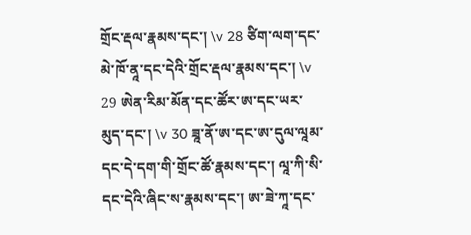གྲོང་རྡལ་རྣམས་དང་། \v 28 ཙིག་ལག་དང་མེ་ཁོ་ནཱ་དང་དེའི་གྲོང་རྡལ་རྣམས་དང་། \v 29 ཨེན་རིམ་མོན་དང་ཚོར་ཨ་དང་ཡར་མུད་དང་། \v 30 ཟཱ་ནོ་ཨ་དང་ཨ་དུལ་ལཱམ་དང་དེ་དག་གི་གྲོང་ཚོ་རྣམས་དང་། ལཱ་ཀི་སི་དང་དེའི་ཞིང་ས་རྣམས་དང་། ཨ་ཟེ་ཀཱ་དང་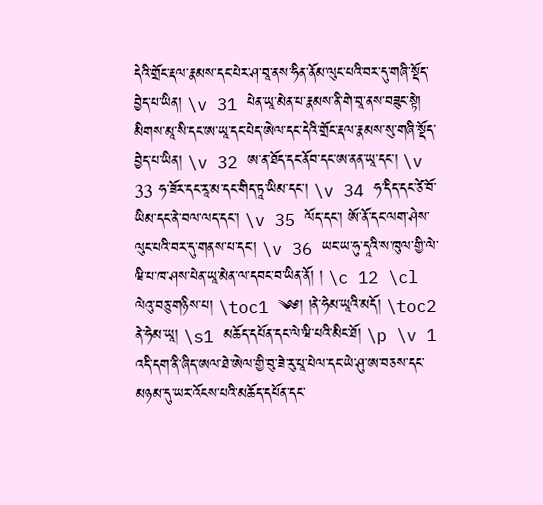དེའི་གྲོང་རྡལ་རྣམས་དང་པེར་ཤ་བཱ་ནས་ཧིན་ནོམ་ལུང་པའི་བར་དུ་གཞི་སྡོད་བྱེད་པ་ཡིན། \v 31 པེན་ཡཱ་མེན་པ་རྣམས་ནི་གེ་བཱ་ནས་བཟུང་སྟེ། མིགས་མཱ་སི་དང་ཨ་ཡཱ་དང་པེད་ཨེལ་དང་དེའི་གྲོང་རྡལ་རྣམས་སུ་གཞི་སྡོད་བྱེད་པ་ཡིན། \v 32 ཨ་ན་ཐོད་དང་ནོབ་དང་ཨ་ནན་ཡཱ་དང་། \v 33 ཧ་ཟོར་དང་རཱ་མ་དང་གིད་ཏཱ་ཡིམ་དང་། \v 34 ཧ་དིད་དང་ཙེ་བོ་ཡིམ་དང་ནེ་བལ་ལད་དང་། \v 35 ལོད་དང་། ཨོ་ནོ་དང་ལག་ཤེས་ལུང་པའི་བར་དུ་གནས་པ་དང་། \v 36 ཡང་ཡ་ཧུ་དཱའི་ས་ཁུལ་གྱི་ལེ་ཝི་པ་ཁ་ཤས་པེན་ཡཱ་མེན་ལ་དབང་བ་ཡིན་ནོ། ། \c 12 \cl ལེའུ་བཅུ་གཉིས་པ། \toc1 ༄༅། །ནེ་ཧེམ་ཡཱའི་མདོ། \toc2 ནེ་ཧེམ་ཡཱ། \s1 མཆོད་དཔོན་དང་ལེ་ཝི་པའི་མིང་ཐོ། \p \v 1 འདི་དག་ནི་ཞིད་ཨལ་ཐེ་ཨེལ་གྱི་བུ་ཟེ་རུ་པཱ་པེལ་དང་ཡེ་ཤུ་ཨ་བཅས་དང་མཉམ་དུ་ཡར་འོངས་པའི་མཆོད་དཔོན་དང་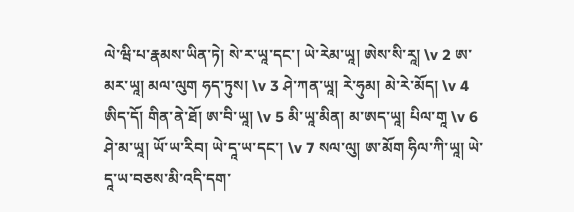ལེ་ཝི་པ་རྣམས་ཡིན་ཏེ། སེ་ར་ཡཱ་དང་། ཡེ་རེམ་ཡཱ། ཨེས་སི་རཱ། \v 2 ཨ་མར་ཡཱ། མལ་ལུག ཧད་ཏུས། \v 3 ཤེ་ཀན་ཡཱ། རེ་ཧུམ། མེ་རེ་མོད། \v 4 ཨིད་དོ། གིན་ནེ་ཐོ། ཨ་བི་ཡཱ། \v 5 མི་ཡཱ་མིན། མ་ཨད་ཡཱ། པིལ་གཱ \v 6 ཤེ་མ་ཡཱ། ཡོ་ཡ་རིབ། ཡེ་དཱ་ཡ་དང་། \v 7 སལ་ལུ། ཨ་མོག ཧིལ་ཀི་ཡཱ། ཡེ་དཱ་ཡ་བཅས་མི་འདི་དག་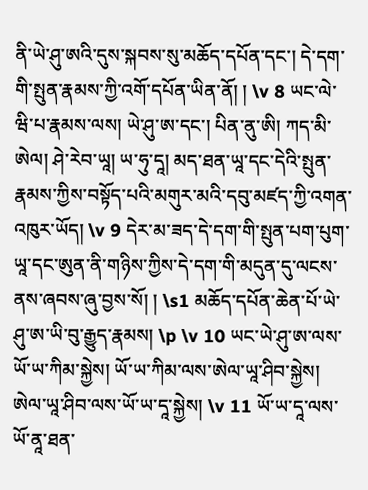ནི་ཡེ་ཤུ་ཨའི་དུས་སྐབས་སུ་མཆོད་དཔོན་དང་། དེ་དག་གི་སྤུན་རྣམས་ཀྱི་འགོ་དཔོན་ཡིན་ནོ། ། \v 8 ཡང་ལེ་ཝི་པ་རྣམས་ལས། ཡེ་ཤུ་ཨ་དང་། པིན་ནུ་ཨི། ཀད་མི་ཨེལ། ཤེ་རེབ་ཡཱ། ཡ་ཧུ་དཱ། མད་ཐན་ཡཱ་དང་དེའི་སྤུན་རྣམས་ཀྱིས་བསྟོད་པའི་མགུར་མའི་དབུ་མཛད་ཀྱི་འགན་འཁུར་ཡོད། \v 9 དེར་མ་ཟད་དེ་དག་གི་སྤུན་པག་པུག་ཡཱ་དང་ཨུན་ནི་གཉིས་ཀྱིས་དེ་དག་གི་མདུན་དུ་ལངས་ནས་ཞབས་ཞུ་བྱས་སོ། ། \s1 མཆོད་དཔོན་ཆེན་པོ་ཡེ་ཤུ་ཨ་ཡི་བུ་རྒྱུད་རྣམས། \p \v 10 ཡང་ཡེ་ཤུ་ཨ་ལས་ཡོ་ཡ་ཀིམ་སྐྱེས། ཡོ་ཡ་ཀིམ་ལས་ཨེལ་ཡཱ་ཤིབ་སྐྱེས། ཨེལ་ཡཱ་ཤིབ་ལས་ཡོ་ཡ་དཱ་སྐྱེས། \v 11 ཡོ་ཡ་དཱ་ལས་ཡོ་ནཱ་ཐན་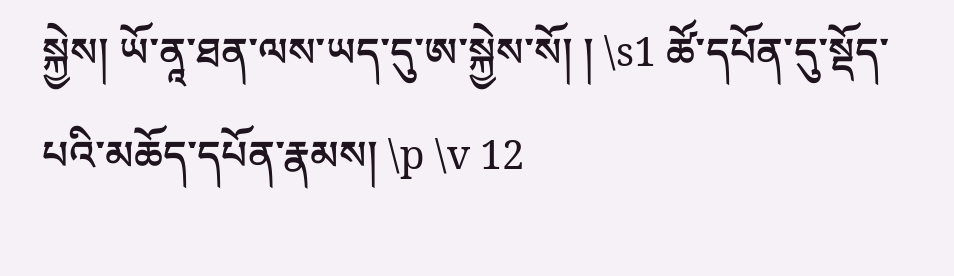སྐྱེས། ཡོ་ནཱ་ཐན་ལས་ཡད་དུ་ཨ་སྐྱེས་སོ། ། \s1 ཚོ་དཔོན་དུ་སྡོད་པའི་མཆོད་དཔོན་རྣམས། \p \v 12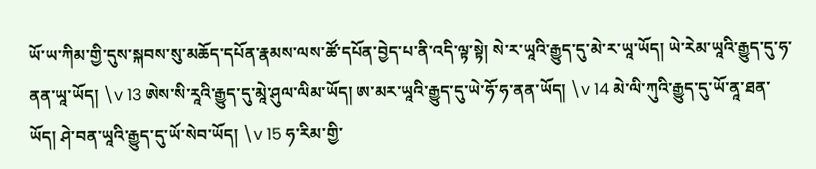ཡོ་ཡ་ཀིམ་གྱི་དུས་སྐབས་སུ་མཆོད་དཔོན་རྣམས་ལས་ཚོ་དཔོན་བྱེད་པ་ནི་འདི་ལྟ་སྟེ། སེ་ར་ཡཱའི་རྒྱུད་དུ་མེ་ར་ཡཱ་ཡོད། ཡེ་རེམ་ཡཱའི་རྒྱུད་དུ་ཧ་ནན་ཡཱ་ཡོད། \v 13 ཨེས་སི་རཱའི་རྒྱུད་དུ་མཱེ་ཤུལ་ལིམ་ཡོད། ཨ་མར་ཡཱའི་རྒྱུད་དུ་ཡེ་ཧོ་ཧ་ནན་ཡོད། \v 14 མེ་ལི་ཀུའི་རྒྱུད་དུ་ཡོ་ནཱ་ཐན་ཡོད། ཤེ་བན་ཡཱའི་རྒྱུད་དུ་ཡོ་སེབ་ཡོད། \v 15 ཧ་རིམ་གྱི་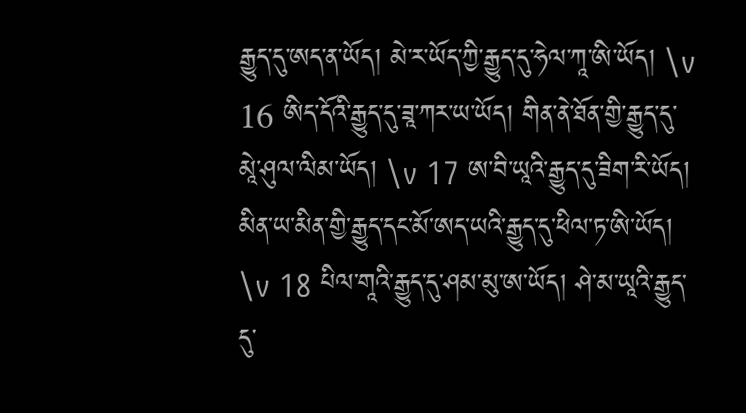རྒྱུད་དུ་ཨད་ན་ཡོད། མེ་ར་ཡོད་ཀྱི་རྒྱུད་དུ་ཧེལ་ཀཱ་ཨི་ཡོད། \v 16 ཨིད་དོའི་རྒྱུད་དུ་ཟཱ་ཀར་ཡ་ཡོད། གིན་ནེ་ཐོན་གྱི་རྒྱུད་དུ་མཱེ་ཤུལ་ལིམ་ཡོད། \v 17 ཨ་བི་ཡཱའི་རྒྱུད་དུ་ཟིག་རི་ཡོད། མིན་ཡ་མིན་གྱི་རྒྱུད་དང་མོ་ཨད་ཡའི་རྒྱུད་དུ་ཕིལ་ཏ་ཨི་ཡོད། \v 18 པིལ་གཱའི་རྒྱུད་དུ་ཤམ་མུ་ཨ་ཡོད། ཤེ་མ་ཡཱའི་རྒྱུད་དུ་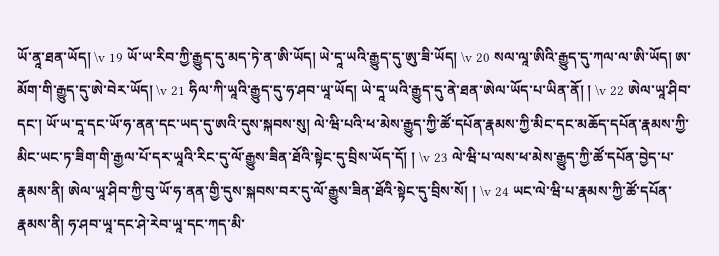ཡོ་ནཱ་ཐན་ཡོད། \v 19 ཡོ་ཡ་རིབ་ཀྱི་རྒྱུད་དུ་མད་ཏེ་ན་ཨི་ཡོད། ཡེ་དཱ་ཡའི་རྒྱུད་དུ་ཨུ་ཟི་ཡོད། \v 20 སལ་ལཱ་ཨིའི་རྒྱུད་དུ་ཀལ་ལ་ཨི་ཡོད། ཨ་མོག་གི་རྒྱུད་དུ་ཨེ་བེར་ཡོད། \v 21 ཧིལ་ཀི་ཡཱའི་རྒྱུད་དུ་ཧ་ཤབ་ཡཱ་ཡོད། ཡེ་དཱ་ཡའི་རྒྱུད་དུ་ནེ་ཐན་ཨེལ་ཡོད་པ་ཡིན་ནོ། ། \v 22 ཨེལ་ཡཱ་ཤིབ་དང་། ཡོ་ཡ་དཱ་དང་ཡོ་ཧ་ནན་དང་ཡད་དུ་ཨའི་དུས་སྐབས་སུ། ལེ་ཝི་པའི་ཕ་མེས་རྒྱུད་ཀྱི་ཚོ་དཔོན་རྣམས་ཀྱི་མིང་དང་མཆོད་དཔོན་རྣམས་ཀྱི་མིང་ཡང་ཏ་ཟིག་གི་རྒྱལ་པོ་དར་ཡཱའི་རིང་དུ་ལོ་རྒྱུས་ཟིན་ཐོའི་སྟེང་དུ་བྲིས་ཡོད་དོ། ། \v 23 ལེ་ཝི་པ་ལས་ཕ་མེས་རྒྱུད་ཀྱི་ཚོ་དཔོན་བྱེད་པ་རྣམས་ནི། ཨེལ་ཡཱ་ཤིབ་ཀྱི་བུ་ཡོ་ཧ་ནན་གྱི་དུས་སྐབས་བར་དུ་ལོ་རྒྱུས་ཟིན་ཐོའི་སྟེང་དུ་བྲིས་སོ། ། \v 24 ཡང་ལེ་ཝི་པ་རྣམས་ཀྱི་ཚོ་དཔོན་རྣམས་ནི། ཧ་ཤབ་ཡཱ་དང་ཤེ་རེབ་ཡཱ་དང་ཀད་མི་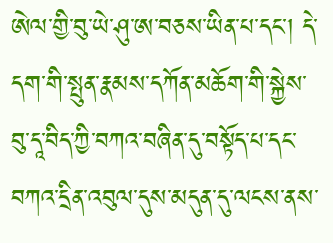ཨེལ་གྱི་བུ་ཡེ་ཤུ་ཨ་བཅས་ཡིན་པ་དང་། དེ་དག་གི་སྤུན་རྣམས་དཀོན་མཆོག་གི་སྐྱེས་བུ་དཱ་བིད་ཀྱི་བཀའ་བཞིན་དུ་བསྟོད་པ་དང་བཀའ་དྲིན་འབུལ་དུས་མདུན་དུ་ལངས་ནས་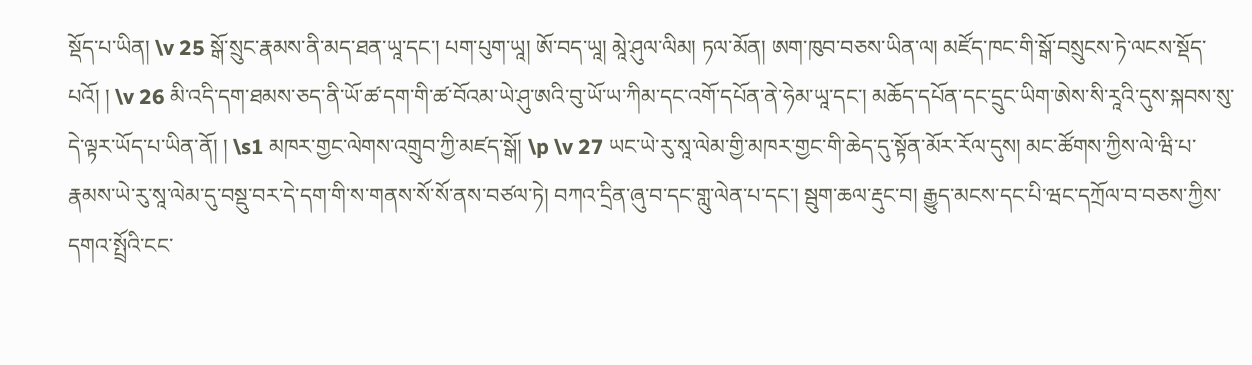སྡོད་པ་ཡིན། \v 25 སྒོ་སྲུང་རྣམས་ནི་མད་ཐན་ཡཱ་དང་། པག་པུག་ཡཱ། ཨོ་བད་ཡཱ། མཱེ་ཤུལ་ལིམ། ཏལ་མོན། ཨག་ཁུབ་བཅས་ཡིན་ལ། མཛོད་ཁང་གི་སྒོ་བསྲུངས་ཏེ་ལངས་སྡོད་པའོ། ། \v 26 མི་འདི་དག་ཐམས་ཅད་ནི་ཡོ་ཚ་དག་གི་ཚ་བོའམ་ཡེ་ཤུ་ཨའི་བུ་ཡོ་ཡ་ཀིམ་དང་འགོ་དཔོན་ནེ་ཧེམ་ཡཱ་དང་། མཆོད་དཔོན་དང་དྲུང་ཡིག་ཨེས་སི་རཱའི་དུས་སྐབས་སུ་དེ་ལྟར་ཡོད་པ་ཡིན་ནོ། ། \s1 མཁར་གྱང་ལེགས་འགྲུབ་ཀྱི་མཛད་སྒོ། \p \v 27 ཡང་ཡེ་རུ་སཱ་ལེམ་གྱི་མཁར་གྱང་གི་ཆེད་དུ་སྟོན་མོར་རོལ་དུས། མང་ཚོགས་ཀྱིས་ལེ་ཝི་པ་རྣམས་ཡེ་རུ་སཱ་ལེམ་དུ་བསྡུ་བར་དེ་དག་གི་ས་གནས་སོ་སོ་ནས་བཙལ་ཏེ། བཀའ་དྲིན་ཞུ་བ་དང་གླུ་ལེན་པ་དང་། སྦུག་ཆལ་རྡུང་བ། རྒྱུད་མངས་དང་པི་ཝང་དཀྲོལ་བ་བཅས་ཀྱིས་དགའ་སྤྲོའི་ངང་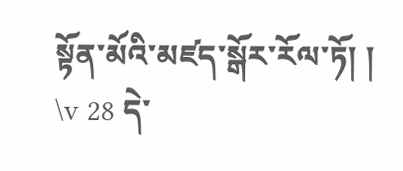སྟོན་མོའི་མཛད་སྒོར་རོལ་ཏོ། ། \v 28 དེ་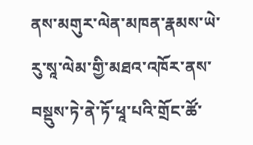ནས་མགུར་ལེན་མཁན་རྣམས་ཡེ་རུ་སཱ་ལེམ་གྱི་མཐའ་འཁོར་ནས་བསྡུས་ཏེ་ནེ་ཏོ་ཕཱ་པའི་གྲོང་ཚོ་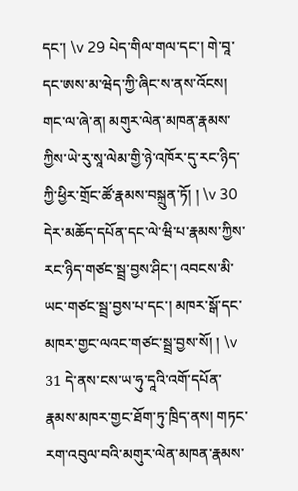དང་། \v 29 པེད་གིལ་གལ་དང་། གེ་བཱ་དང་ཨས་མ་ཝེད་ཀྱི་ཞིང་ས་ནས་འོངས། གང་ལ་ཞེ་ན། མགུར་ལེན་མཁན་རྣམས་ཀྱིས་ཡེ་རུ་སཱ་ལེམ་གྱི་ཉེ་འཁོར་དུ་རང་ཉིད་ཀྱི་ཕྱིར་གྲོང་ཚོ་རྣམས་བསྐྲུན་ཏོ། ། \v 30 དེར་མཆོད་དཔོན་དང་ལེ་ཝི་པ་རྣམས་ཀྱིས་རང་ཉིད་གཙང་སྦྲ་བྱས་ཤིང་། འབངས་མི་ཡང་གཙང་སྦྲ་བྱས་པ་དང་། མཁར་སྒོ་དང་མཁར་གྱང་ལའང་གཙང་སྦྲ་བྱས་སོ། ། \v 31 དེ་ནས་ངས་ཡ་ཧུ་དཱའི་འགོ་དཔོན་རྣམས་མཁར་གྱང་ཐོག་ཏུ་ཁྲིད་ནས། གཏང་རག་འབུལ་བའི་མགུར་ལེན་མཁན་རྣམས་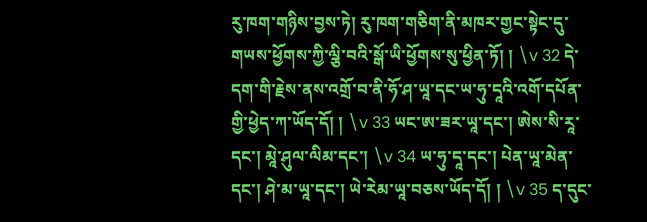རུ་ཁག་གཉིས་བྱས་ཏེ། རུ་ཁག་གཅིག་ནི་མཁར་གྱང་སྟེང་དུ་གཡས་ཕྱོགས་ཀྱི་ལྕི་བའི་སྒོ་ཡི་ཕྱོགས་སུ་ཕྱིན་ཏོ། ། \v 32 དེ་དག་གི་རྗེས་ནས་འགྲོ་བ་ནི་ཧོ་ཤ་ཡཱ་དང་ཡ་ཧུ་དཱའི་འགོ་དཔོན་གྱི་ཕྱེད་ཀ་ཡོད་དོ། ། \v 33 ཡང་ཨ་ཟར་ཡཱ་དང་། ཨེས་སི་རཱ་དང་། མཱེ་ཤུལ་ལིམ་དང་། \v 34 ཡ་ཧུ་དཱ་དང་། པེན་ཡཱ་མེན་དང་། ཤེ་མ་ཡཱ་དང་། ཡེ་རེམ་ཡཱ་བཅས་ཡོད་དོ། ། \v 35 ད་དུང་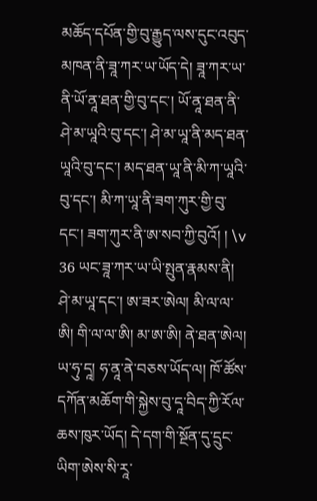མཆོད་དཔོན་གྱི་བུ་རྒྱུད་ལས་དུང་འབུད་མཁན་ནི་ཟཱ་ཀར་ཡ་ཡོད་དེ། ཟཱ་ཀར་ཡ་ནི་ཡོ་ནཱ་ཐན་གྱི་བུ་དང་། ཡོ་ནཱ་ཐན་ནི་ཤེ་མ་ཡཱའི་བུ་དང་། ཤེ་མ་ཡཱ་ནི་མད་ཐན་ཡཱའི་བུ་དང་། མད་ཐན་ཡཱ་ནི་མི་ཀ་ཡཱའི་བུ་དང་། མི་ཀ་ཡཱ་ནི་ཟག་ཀུར་གྱི་བུ་དང་། ཟག་ཀུར་ནི་ཨ་སབ་ཀྱི་བུའོ། ། \v 36 ཡང་ཟཱ་ཀར་ཡ་ཡི་སྤུན་རྣམས་ནི། ཤེ་མ་ཡཱ་དང་། ཨ་ཟར་ཨེལ། མི་ལ་ལ་ཨི། གི་ལ་ལ་ཨི། མ་ཨ་ཨི། ནེ་ཐན་ཨེལ། ཡ་ཧུ་དཱ། ཧ་ནཱ་ནེ་བཅས་ཡོད་ལ། ཁོ་ཚོས་དཀོན་མཆོག་གི་སྐྱེས་བུ་དཱ་བིད་ཀྱི་རོལ་ཆས་ཁུར་ཡོད། དེ་དག་གི་སྔོན་དུ་དྲུང་ཡིག་ཨེས་སི་རཱ་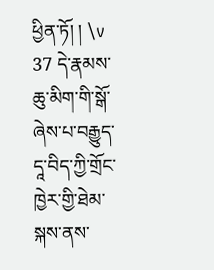ཕྱིན་ཏོ། ། \v 37 དེ་རྣམས་ཆུ་མིག་གི་སྒོ་ཞེས་པ་བརྒྱུད་དཱ་བིད་ཀྱི་གྲོང་ཁྱེར་གྱི་ཐེམ་སྐས་ནས་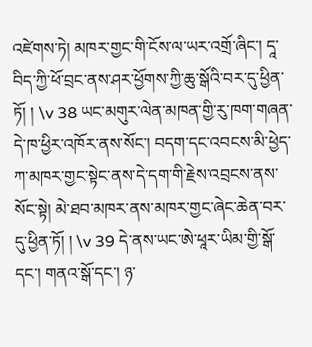འཛེགས་ཏེ། མཁར་གྱང་གི་ངོས་ལ་ཡར་འགྲོ་ཞིང་། དཱ་བིད་ཀྱི་ཕོ་བྲང་ནས་ཤར་ཕྱོགས་ཀྱི་ཆུ་སྒོའི་བར་དུ་ཕྱིན་ཏོ། ། \v 38 ཡང་མགུར་ལེན་མཁན་གྱི་རུ་ཁག་གཞན་དེ་ཁ་ཕྱིར་འཁོར་ནས་སོང་། བདག་དང་འབངས་མི་ཕྱེད་ཀ་མཁར་གྱང་སྟེང་ནས་དེ་དག་གི་རྗེས་འབྲངས་ནས་སོང་སྟེ། མེ་ཐབ་མཁར་ནས་མཁར་གྱང་ཞེང་ཆེན་བར་དུ་ཕྱིན་ཏོ། ། \v 39 དེ་ནས་ཡང་ཨེ་ཕཱར་ཡིམ་གྱི་སྒོ་དང་། གནའ་སྒོ་དང་། ཉ་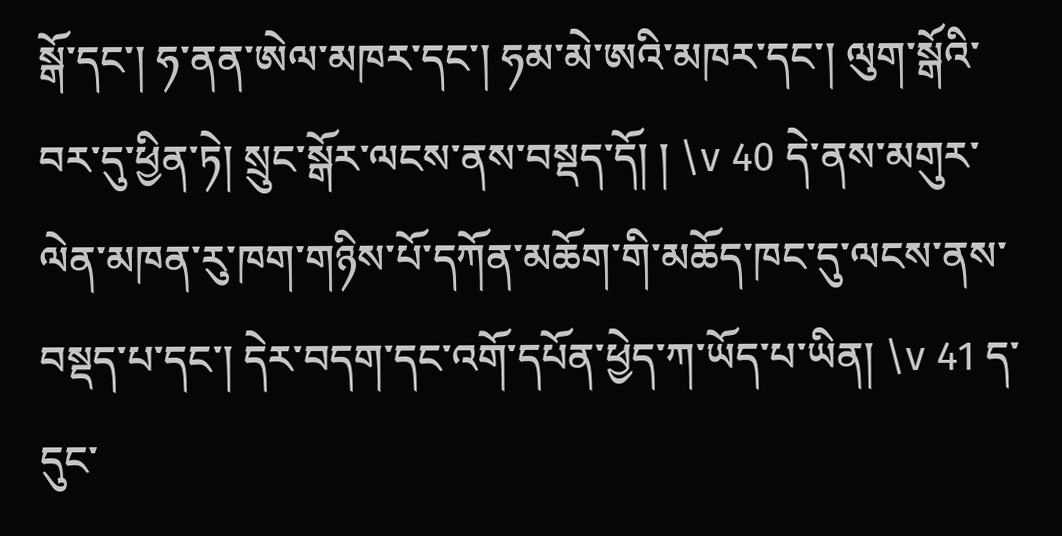སྒོ་དང་། ཧ་ནན་ཨེལ་མཁར་དང་། ཧམ་མེ་ཨའི་མཁར་དང་། ལུག་སྒོའི་བར་དུ་ཕྱིན་ཏེ། སྲུང་སྒོར་ལངས་ནས་བསྡད་དོ། ། \v 40 དེ་ནས་མགུར་ལེན་མཁན་རུ་ཁག་གཉིས་པོ་དཀོན་མཆོག་གི་མཆོད་ཁང་དུ་ལངས་ནས་བསྡད་པ་དང་། དེར་བདག་དང་འགོ་དཔོན་ཕྱེད་ཀ་ཡོད་པ་ཡིན། \v 41 ད་དུང་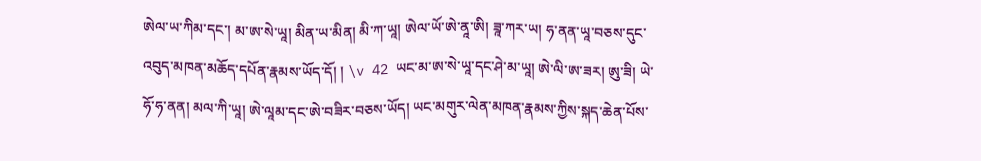ཨེལ་ཡ་ཀིམ་དང་། མ་ཨ་སེ་ཡཱ། མིན་ཡ་མིན། མི་ཀ་ཡཱ། ཨེལ་ཡོ་ཨེ་ནཱ་ཨི། ཟཱ་ཀར་ཡ། ཧ་ནན་ཡཱ་བཅས་དུང་འབུད་མཁན་མཆོད་དཔོན་རྣམས་ཡོད་དོ། ། \v 42 ཡང་མ་ཨ་སེ་ཡཱ་དང་ཤེ་མ་ཡཱ། ཨེ་ལི་ཨ་ཟར། ཨུ་ཟི། ཡེ་ཧོ་ཧ་ནན། མལ་ཀི་ཡཱ། ཨེ་ལཱམ་དང་ཨེ་བཟིར་བཅས་ཡོད། ཡང་མགུར་ལེན་མཁན་རྣམས་ཀྱིས་སྐད་ཆེན་པོས་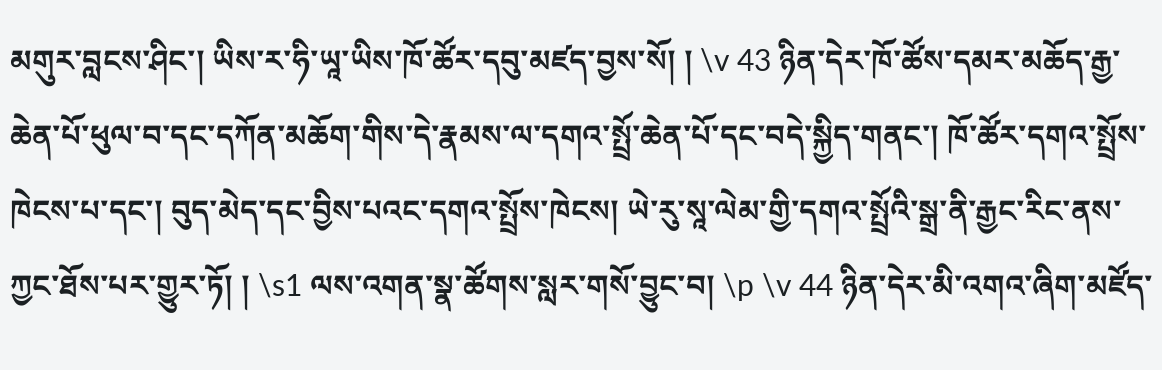མགུར་བླངས་ཤིང་། ཡིས་ར་ཧི་ཡཱ་ཡིས་ཁོ་ཚོར་དབུ་མཛད་བྱས་སོ། ། \v 43 ཉིན་དེར་ཁོ་ཚོས་དམར་མཆོད་རྒྱ་ཆེན་པོ་ཕུལ་བ་དང་དཀོན་མཆོག་གིས་དེ་རྣམས་ལ་དགའ་སྤྲོ་ཆེན་པོ་དང་བདེ་སྐྱིད་གནང་། ཁོ་ཚོར་དགའ་སྤྲོས་ཁེངས་པ་དང་། བུད་མེད་དང་བྱིས་པའང་དགའ་སྤྲོས་ཁེངས། ཡེ་རུ་སཱ་ལེམ་གྱི་དགའ་སྤྲོའི་སྒྲ་ནི་རྒྱང་རིང་ནས་ཀྱང་ཐོས་པར་གྱུར་ཏོ། ། \s1 ལས་འགན་སྣ་ཚོགས་སླར་གསོ་བྱུང་བ། \p \v 44 ཉིན་དེར་མི་འགའ་ཞིག་མཛོད་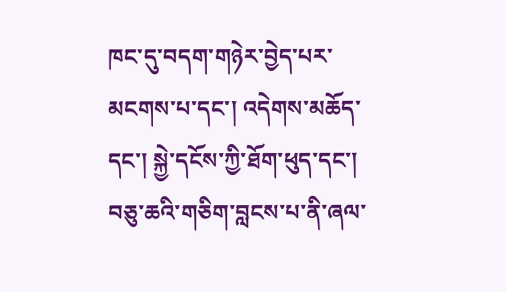ཁང་དུ་བདག་གཉེར་བྱེད་པར་མངགས་པ་དང་། འདེགས་མཆོད་དང་། སྐྱེ་དངོས་ཀྱི་ཐོག་ཕུད་དང་། བཅུ་ཆའི་གཅིག་བླངས་པ་ནི་ཞལ་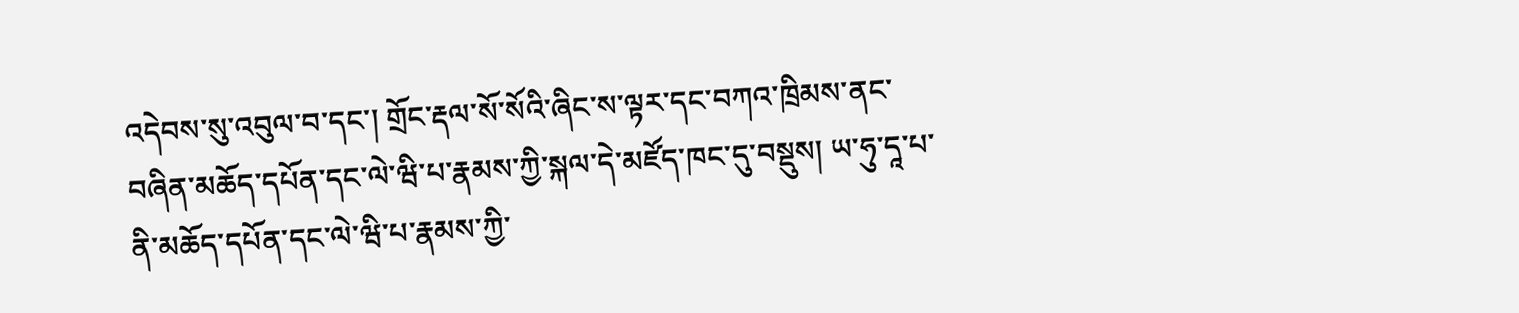འདེབས་སུ་འབུལ་བ་དང་། གྲོང་རྡལ་སོ་སོའི་ཞིང་ས་ལྟར་དང་བཀའ་ཁྲིམས་ནང་བཞིན་མཆོད་དཔོན་དང་ལེ་ཝི་པ་རྣམས་ཀྱི་སྐལ་དེ་མཛོད་ཁང་དུ་བསྡུས། ཡ་ཧུ་དཱ་པ་ནི་མཆོད་དཔོན་དང་ལེ་ཝི་པ་རྣམས་ཀྱི་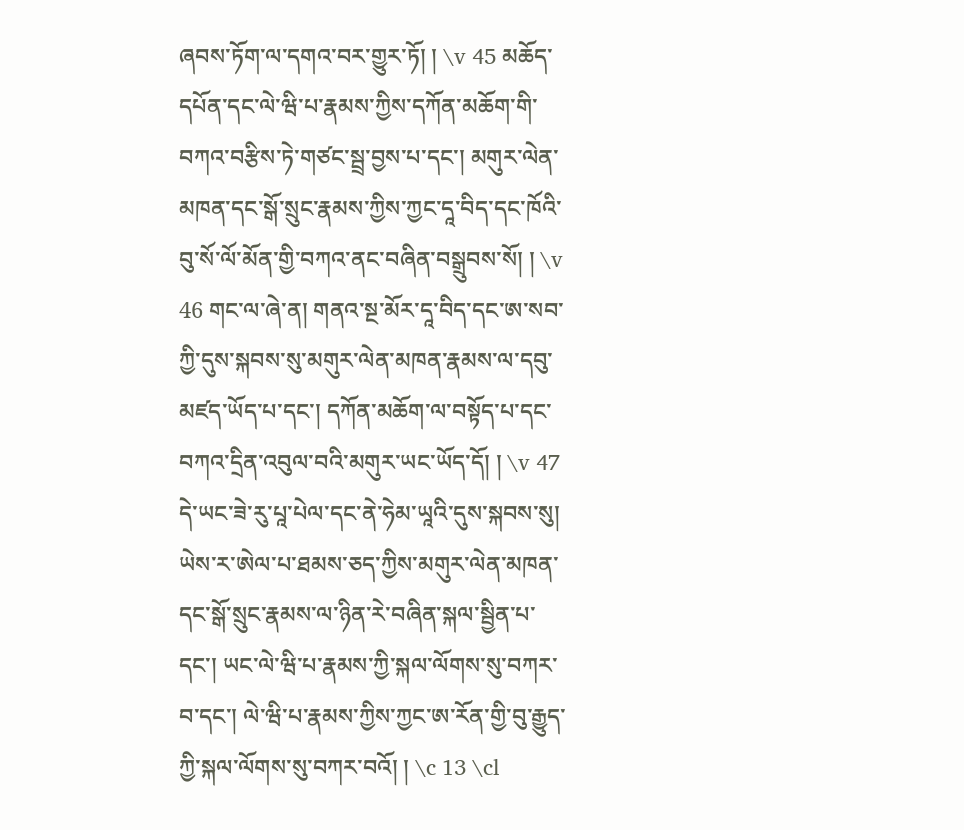ཞབས་ཏོག་ལ་དགའ་བར་གྱུར་ཏོ། ། \v 45 མཆོད་དཔོན་དང་ལེ་ཝི་པ་རྣམས་ཀྱིས་དཀོན་མཆོག་གི་བཀའ་བརྩིས་ཏེ་གཙང་སྦྲ་བྱས་པ་དང་། མགུར་ལེན་མཁན་དང་སྒོ་སྲུང་རྣམས་ཀྱིས་ཀྱང་དཱ་བིད་དང་ཁོའི་བུ་སོ་ལོ་མོན་གྱི་བཀའ་ནང་བཞིན་བསྒྲུབས་སོ། ། \v 46 གང་ལ་ཞེ་ན། གནའ་སྔ་མོར་དཱ་བིད་དང་ཨ་སབ་ཀྱི་དུས་སྐབས་སུ་མགུར་ལེན་མཁན་རྣམས་ལ་དབུ་མཛད་ཡོད་པ་དང་། དཀོན་མཆོག་ལ་བསྟོད་པ་དང་བཀའ་དྲིན་འབུལ་བའི་མགུར་ཡང་ཡོད་དོ། ། \v 47 དེ་ཡང་ཟེ་རུ་པཱ་པེལ་དང་ནེ་ཧེམ་ཡཱའི་དུས་སྐབས་སུ། ཡེས་ར་ཨེལ་པ་ཐམས་ཅད་ཀྱིས་མགུར་ལེན་མཁན་དང་སྒོ་སྲུང་རྣམས་ལ་ཉིན་རེ་བཞིན་སྐལ་སྦྱིན་པ་དང་། ཡང་ལེ་ཝི་པ་རྣམས་ཀྱི་སྐལ་ལོགས་སུ་བཀར་བ་དང་། ལེ་ཝི་པ་རྣམས་ཀྱིས་ཀྱང་ཨ་རོན་གྱི་བུ་རྒྱུད་ཀྱི་སྐལ་ལོགས་སུ་བཀར་བའོ། ། \c 13 \cl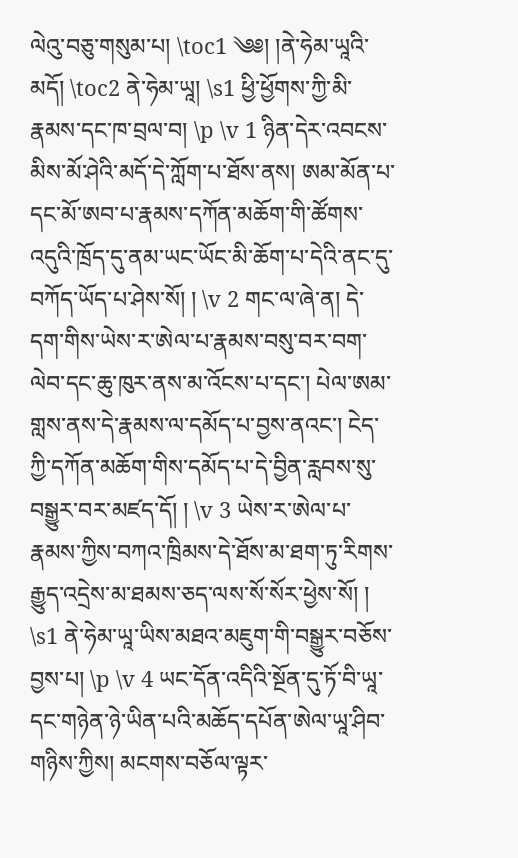ལེའུ་བཅུ་གསུམ་པ། \toc1 ༄༅། །ནེ་ཧེམ་ཡཱའི་མདོ། \toc2 ནེ་ཧེམ་ཡཱ། \s1 ཕྱི་ཕྱོགས་ཀྱི་མི་རྣམས་དང་ཁ་བྲལ་བ། \p \v 1 ཉིན་དེར་འབངས་མིས་མོ་ཤེའི་མདོ་དེ་ཀློག་པ་ཐོས་ནས། ཨམ་མོན་པ་དང་མོ་ཨབ་པ་རྣམས་དཀོན་མཆོག་གི་ཚོགས་འདུའི་ཁྲོད་དུ་ནམ་ཡང་ཡོང་མི་ཆོག་པ་དེའི་ནང་དུ་བཀོད་ཡོད་པ་ཤེས་སོ། ། \v 2 གང་ལ་ཞེ་ན། དེ་དག་གིས་ཡེས་ར་ཨེལ་པ་རྣམས་བསུ་བར་བག་ལེབ་དང་ཆུ་ཁུར་ནས་མ་འོངས་པ་དང་། པེལ་ཨམ་གླས་ནས་དེ་རྣམས་ལ་དམོད་པ་བྱས་ནའང་། ངེད་ཀྱི་དཀོན་མཆོག་གིས་དམོད་པ་དེ་བྱིན་རླབས་སུ་བསྒྱུར་བར་མཛད་དོ། ། \v 3 ཡེས་ར་ཨེལ་པ་རྣམས་ཀྱིས་བཀའ་ཁྲིམས་དེ་ཐོས་མ་ཐག་ཏུ་རིགས་རྒྱུད་འདྲེས་མ་ཐམས་ཅད་ལས་སོ་སོར་ཕྱེས་སོ། ། \s1 ནེ་ཧེམ་ཡཱ་ཡིས་མཐའ་མཇུག་གི་བསྒྱུར་བཅོས་བྱས་པ། \p \v 4 ཡང་དོན་འདིའི་སྔོན་དུ་ཏོ་བི་ཡཱ་དང་གཉེན་ཉེ་ཡིན་པའི་མཆོད་དཔོན་ཨེལ་ཡཱ་ཤིབ་གཉིས་ཀྱིས། མངགས་བཅོལ་ལྟར་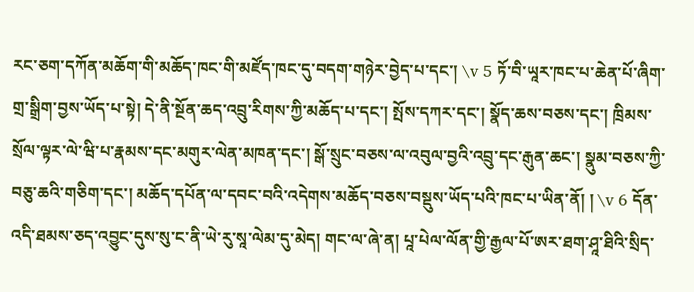རང་ཅག་དཀོན་མཆོག་གི་མཆོད་ཁང་གི་མཛོད་ཁང་དུ་བདག་གཉེར་བྱེད་པ་དང་། \v 5 ཏོ་བི་ཡཱར་ཁང་པ་ཆེན་པོ་ཞིག་གྲ་སྒྲིག་བྱས་ཡོད་པ་སྟེ། དེ་ནི་སྔོན་ཆད་འབྲུ་རིགས་ཀྱི་མཆོད་པ་དང་། སྤོས་དཀར་དང་། སྣོད་ཆས་བཅས་དང་། ཁྲིམས་སྲོལ་ལྟར་ལེ་ཝི་པ་རྣམས་དང་མགུར་ལེན་མཁན་དང་། སྒོ་སྲུང་བཅས་ལ་འབུལ་བྱའི་འབྲུ་དང་རྒུན་ཆང་། སྣུམ་བཅས་ཀྱི་བཅུ་ཆའི་གཅིག་དང་། མཆོད་དཔོན་ལ་དབང་བའི་འདེགས་མཆོད་བཅས་བསྡུས་ཡོད་པའི་ཁང་པ་ཡིན་ནོ། ། \v 6 དོན་འདི་ཐམས་ཅད་འབྱུང་དུས་སུ་ང་ནི་ཡེ་རུ་སཱ་ལེམ་དུ་མེད། གང་ལ་ཞེ་ན། པཱ་པེལ་ལོན་གྱི་རྒྱལ་པོ་ཨར་ཐག་ཤཱ་ཐིའི་སྲིད་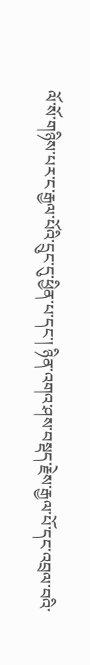ལོ་སོ་གཉིས་པར་ང་རྒྱལ་པོའི་དྲུང་དུ་ཕྱིན་པ་དང་། ཉིན་འགའ་ཤས་བསྡད་རྗེས་རྒྱལ་པོ་དང་འབྲལ་བའི་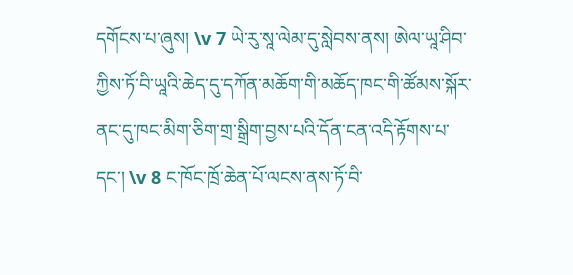དགོངས་པ་ཞུས། \v 7 ཡེ་རུ་སཱ་ལེམ་དུ་སླེབས་ནས། ཨེལ་ཡཱ་ཤིབ་ཀྱིས་ཏོ་བི་ཡཱའི་ཆེད་དུ་དཀོན་མཆོག་གི་མཆོད་ཁང་གི་ཚོམས་སྐོར་ནང་དུ་ཁང་མིག་ཅིག་གྲ་སྒྲིག་བྱས་པའི་དོན་ངན་འདི་རྟོགས་པ་དང་། \v 8 ང་ཁོང་ཁྲོ་ཆེན་པོ་ལངས་ནས་ཏོ་བི་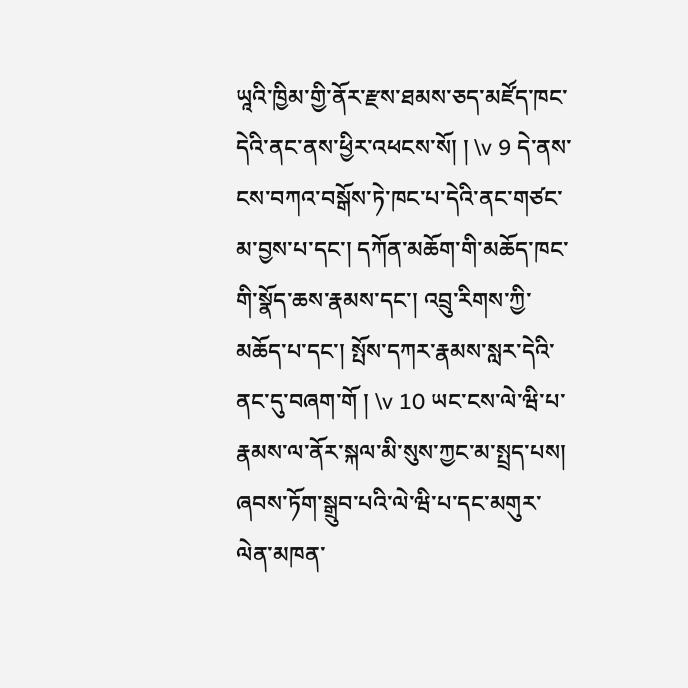ཡཱའི་ཁྱིམ་གྱི་ནོར་རྫས་ཐམས་ཅད་མཛོད་ཁང་དེའི་ནང་ནས་ཕྱིར་འཕངས་སོ། ། \v 9 དེ་ནས་ངས་བཀའ་བསྒོས་ཏེ་ཁང་པ་དེའི་ནང་གཙང་མ་བྱས་པ་དང་། དཀོན་མཆོག་གི་མཆོད་ཁང་གི་སྣོད་ཆས་རྣམས་དང་། འབྲུ་རིགས་ཀྱི་མཆོད་པ་དང་། སྤོས་དཀར་རྣམས་སླར་དེའི་ནང་དུ་བཞག་གོ ། \v 10 ཡང་ངས་ལེ་ཝི་པ་རྣམས་ལ་ནོར་སྐལ་མི་སུས་ཀྱང་མ་སྤྲད་པས། ཞབས་ཏོག་སྒྲུབ་པའི་ལེ་ཝི་པ་དང་མགུར་ལེན་མཁན་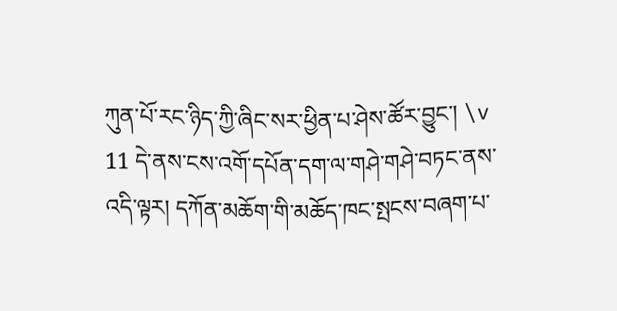ཀུན་པོ་རང་ཉིད་ཀྱི་ཞིང་སར་ཕྱིན་པ་ཤེས་ཚོར་བྱུང་། \v 11 དེ་ནས་ངས་འགོ་དཔོན་དག་ལ་གཤེ་གཤེ་བཏང་ནས་འདི་ལྟར། དཀོན་མཆོག་གི་མཆོད་ཁང་སྤངས་བཞག་པ་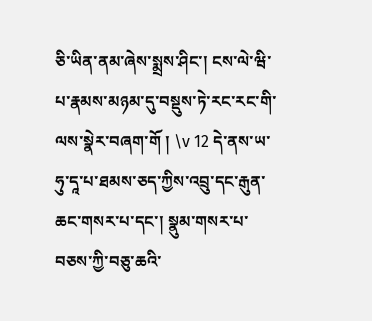ཅི་ཡིན་ནམ་ཞེས་སྨྲས་ཤིང་། ངས་ལེ་ཝི་པ་རྣམས་མཉམ་དུ་བསྡུས་ཏེ་རང་རང་གི་ལས་སྣེར་བཞག་གོ ། \v 12 དེ་ནས་ཡ་ཧུ་དཱ་པ་ཐམས་ཅད་ཀྱིས་འབྲུ་དང་རྒུན་ཆང་གསར་པ་དང་། སྣུམ་གསར་པ་བཅས་ཀྱི་བཅུ་ཆའི་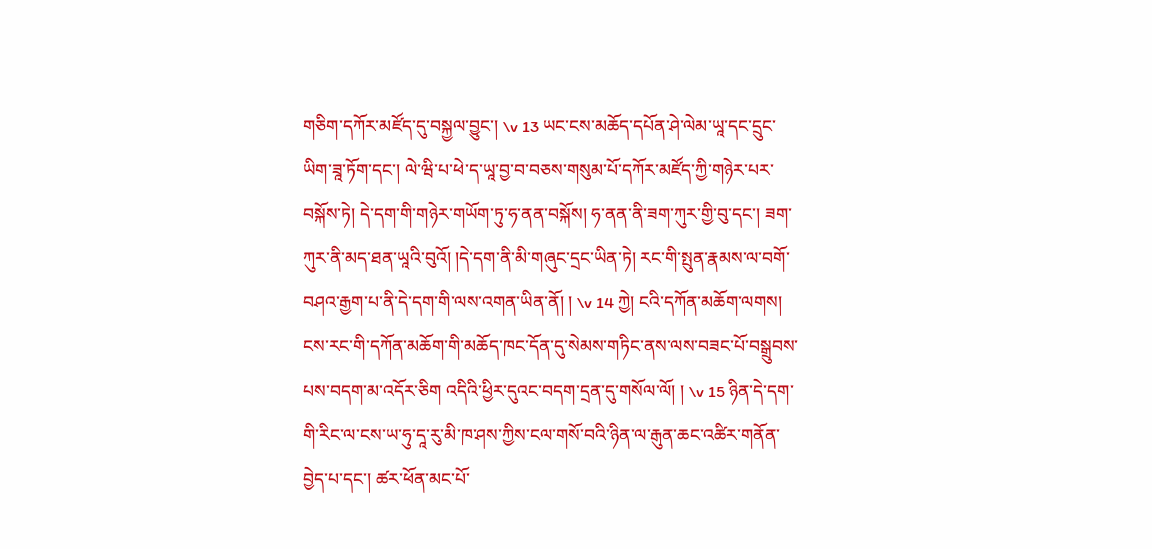གཅིག་དཀོར་མཛོད་དུ་བསྐྱལ་བྱུང་། \v 13 ཡང་ངས་མཆོད་དཔོན་ཤེ་ལེམ་ཡཱ་དང་དྲུང་ཡིག་ཟཱ་ཏོག་དང་། ལེ་ཝི་པ་ཕེ་ད་ཡཱ་བྱ་བ་བཅས་གསུམ་པོ་དཀོར་མཛོད་ཀྱི་གཉེར་པར་བསྐོས་ཏེ། དེ་དག་གི་གཉེར་གཡོག་ཏུ་ཧ་ནན་བསྐོས། ཧ་ནན་ནི་ཟག་ཀུར་གྱི་བུ་དང་། ཟག་ཀུར་ནི་མད་ཐན་ཡཱའི་བུའོ། །དེ་དག་ནི་མི་གཞུང་དྲང་ཡིན་ཏེ། རང་གི་སྤུན་རྣམས་ལ་བགོ་བཤའ་རྒྱག་པ་ནི་དེ་དག་གི་ལས་འགན་ཡིན་ནོ། ། \v 14 ཀྱེ། ངའི་དཀོན་མཆོག་ལགས། ངས་རང་གི་དཀོན་མཆོག་གི་མཆོད་ཁང་དོན་དུ་སེམས་གཏིང་ནས་ལས་བཟང་པོ་བསྒྲུབས་པས་བདག་མ་འདོར་ཅིག འདིའི་ཕྱིར་དུའང་བདག་དྲན་དུ་གསོལ་ལོ། ། \v 15 ཉིན་དེ་དག་གི་རིང་ལ་ངས་ཡ་ཧུ་དཱ་རུ་མི་ཁ་ཤས་ཀྱིས་ངལ་གསོ་བའི་ཉིན་ལ་རྒུན་ཆང་འཚིར་གནོན་བྱེད་པ་དང་། ཚར་ཕོན་མང་པོ་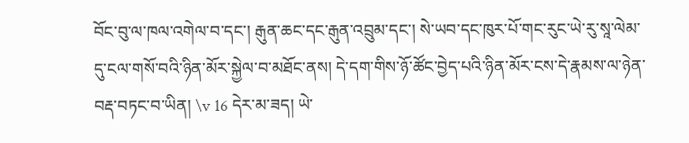བོང་བུ་ལ་ཁལ་འགེལ་བ་དང་། རྒུན་ཆང་དང་རྒུན་འབྲུམ་དང་། སེ་ཡབ་དང་ཁུར་པོ་གང་རུང་ཡེ་རུ་སཱ་ལེམ་དུ་ངལ་གསོ་བའི་ཉིན་མོར་སྐྱེལ་བ་མཐོང་ནས། དེ་དག་གིས་ཉོ་ཚོང་བྱེད་པའི་ཉིན་མོར་ངས་དེ་རྣམས་ལ་ཉེན་བརྡ་བཏང་བ་ཡིན། \v 16 དེར་མ་ཟད། ཡེ་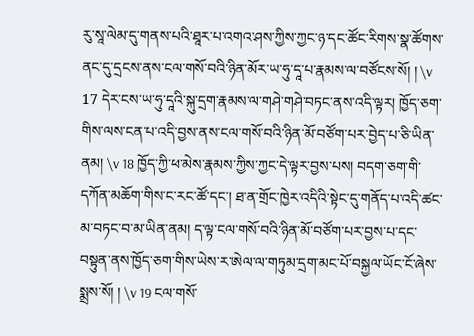རུ་སཱ་ལེམ་དུ་གནས་པའི་ཐཱར་པ་འགའ་ཤས་ཀྱིས་ཀྱང་ཉ་དང་ཚོང་རིགས་སྣ་ཚོགས་ནང་དུ་དྲངས་ནས་ངལ་གསོ་བའི་ཉིན་མོར་ཡ་ཧུ་དཱ་པ་རྣམས་ལ་བཙོངས་སོ། ། \v 17 དེར་ངས་ཡ་ཧུ་དཱའི་སྐུ་དྲག་རྣམས་ལ་གཤེ་གཤེ་བཏང་ནས་འདི་ལྟར། ཁྱོད་ཅག་གིས་ལས་ངན་པ་འདི་བྱས་ནས་ངལ་གསོ་བའི་ཉིན་མོ་བཙོག་པར་བྱེད་པ་ཅི་ཡིན་ནམ། \v 18 ཁྱོད་ཀྱི་ཕ་མེས་རྣམས་ཀྱིས་ཀྱང་དེ་ལྟར་བྱས་པས། བདག་ཅག་གི་དཀོན་མཆོག་གིས་ང་རང་ཚོ་དང་། ཐ་ན་གྲོང་ཁྱེར་འདིའི་སྟེང་དུ་གནོད་པ་འདི་ཚང་མ་བཏང་བ་མ་ཡིན་ནམ། ད་ལྟ་ངལ་གསོ་བའི་ཉིན་མོ་བཙོག་པར་བྱས་པ་དང་བསྟུན་ནས་ཁྱོད་ཅག་གིས་ཡེས་ར་ཨེལ་ལ་གཏུམ་དྲག་མང་པོ་བསྐྱལ་ཡོང་ངོ་ཞེས་སྨྲས་སོ། ། \v 19 ངལ་གསོ་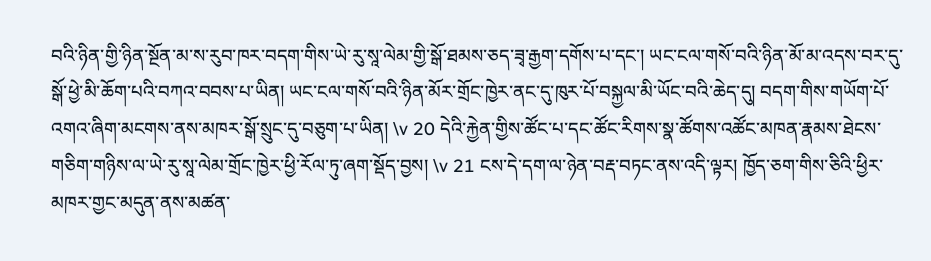བའི་ཉིན་གྱི་ཉིན་སྔོན་མ་ས་རུབ་ཁར་བདག་གིས་ཡེ་རུ་སཱ་ལེམ་གྱི་སྒོ་ཐམས་ཅད་ཟྭ་རྒྱག་དགོས་པ་དང་། ཡང་ངལ་གསོ་བའི་ཉིན་མོ་མ་འདས་བར་དུ་སྒོ་ཕྱེ་མི་ཆོག་པའི་བཀའ་བབས་པ་ཡིན། ཡང་ངལ་གསོ་བའི་ཉིན་མོར་གྲོང་ཁྱེར་ནང་དུ་ཁུར་པོ་བསྐྱལ་མི་ཡོང་བའི་ཆེད་དུ། བདག་གིས་གཡོག་པོ་འགའ་ཞིག་མངགས་ནས་མཁར་སྒོ་སྲུང་དུ་བཅུག་པ་ཡིན། \v 20 དེའི་རྐྱེན་གྱིས་ཚོང་པ་དང་ཚོང་རིགས་སྣ་ཚོགས་འཚོང་མཁན་རྣམས་ཐེངས་གཅིག་གཉིས་ལ་ཡེ་རུ་སཱ་ལེམ་གྲོང་ཁྱེར་ཕྱི་རོལ་ཏུ་ཞག་སྡོད་བྱས། \v 21 ངས་དེ་དག་ལ་ཉེན་བརྡ་བཏང་ནས་འདི་ལྟར། ཁྱོད་ཅག་གིས་ཅིའི་ཕྱིར་མཁར་གྱང་མདུན་ནས་མཚན་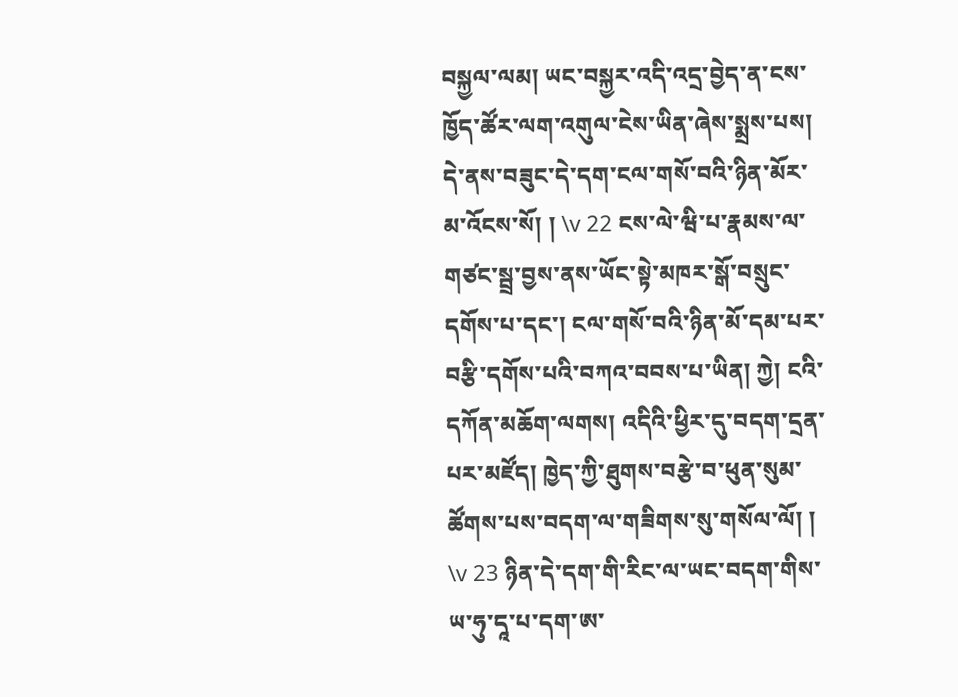བསྐྱལ་ལམ། ཡང་བསྐྱར་འདི་འདྲ་བྱེད་ན་ངས་ཁྱོད་ཚོར་ལག་འགུལ་ངེས་ཡིན་ཞེས་སྨྲས་པས། དེ་ནས་བཟུང་དེ་དག་ངལ་གསོ་བའི་ཉིན་མོར་མ་འོངས་སོ། ། \v 22 ངས་ལེ་ཝི་པ་རྣམས་ལ་གཙང་སྦྲ་བྱས་ནས་ཡོང་སྟེ་མཁར་སྒོ་བསྲུང་དགོས་པ་དང་། ངལ་གསོ་བའི་ཉིན་མོ་དམ་པར་བརྩི་དགོས་པའི་བཀའ་བབས་པ་ཡིན། ཀྱེ། ངའི་དཀོན་མཆོག་ལགས། འདིའི་ཕྱིར་དུ་བདག་དྲན་པར་མཛོད། ཁྱེད་ཀྱི་ཐུགས་བརྩེ་བ་ཕུན་སུམ་ཚོགས་པས་བདག་ལ་གཟིགས་སུ་གསོལ་ལོ། ། \v 23 ཉིན་དེ་དག་གི་རིང་ལ་ཡང་བདག་གིས་ཡ་ཧུ་དཱ་པ་དག་ཨ་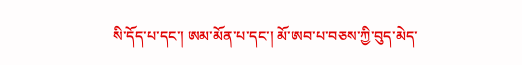སི་དོད་པ་དང་། ཨམ་མོན་པ་དང་། མོ་ཨབ་པ་བཅས་ཀྱི་བུད་མེད་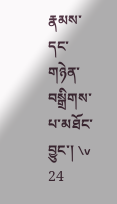རྣམས་དང་གཉེན་བསྒྲིགས་པ་མཐོང་བྱུང་། \v 24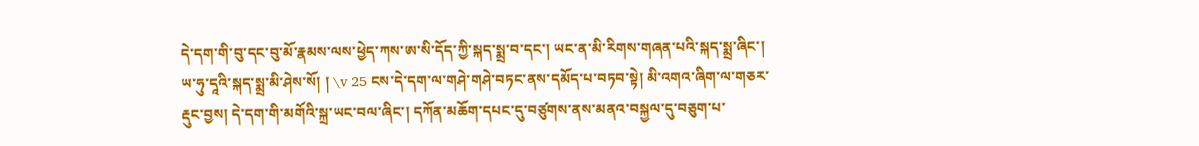དེ་དག་གི་བུ་དང་བུ་མོ་རྣམས་ལས་ཕྱེད་ཀས་ཨ་སི་དོད་ཀྱི་སྐད་སྨྲ་བ་དང་། ཡང་ན་མི་རིགས་གཞན་པའི་སྐད་སྨྲ་ཞིང་། ཡ་ཧུ་དཱའི་སྐད་སྨྲ་མི་ཤེས་སོ། ། \v 25 ངས་དེ་དག་ལ་གཤེ་གཤེ་བཏང་ནས་དམོད་པ་བཏབ་སྟེ། མི་འགའ་ཞིག་ལ་གཅར་རྡུང་བྱས། དེ་དག་གི་མགོའི་སྐྲ་ཡང་བལ་ཞིང་། དཀོན་མཆོག་དཔང་དུ་བཙུགས་ནས་མནའ་བསྐྱལ་དུ་བཅུག་པ་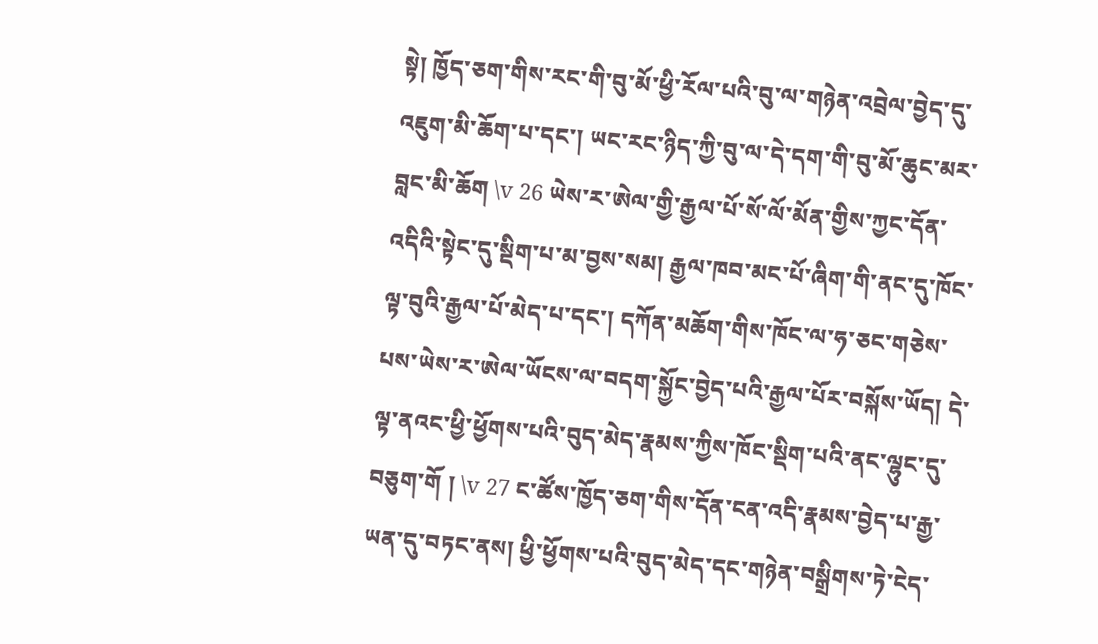སྟེ། ཁྱོད་ཅག་གིས་རང་གི་བུ་མོ་ཕྱི་རོལ་པའི་བུ་ལ་གཉེན་འབྲེལ་བྱེད་དུ་འཇུག་མི་ཆོག་པ་དང་། ཡང་རང་ཉིད་ཀྱི་བུ་ལ་དེ་དག་གི་བུ་མོ་ཆུང་མར་བླང་མི་ཆོག \v 26 ཡེས་ར་ཨེལ་གྱི་རྒྱལ་པོ་སོ་ལོ་མོན་གྱིས་ཀྱང་དོན་འདིའི་སྟེང་དུ་སྡིག་པ་མ་བྱས་སམ། རྒྱལ་ཁབ་མང་པོ་ཞིག་གི་ནང་དུ་ཁོང་ལྟ་བུའི་རྒྱལ་པོ་མེད་པ་དང་། དཀོན་མཆོག་གིས་ཁོང་ལ་ཧ་ཅང་གཅེས་པས་ཡེས་ར་ཨེལ་ཡོངས་ལ་བདག་སྐྱོང་བྱེད་པའི་རྒྱལ་པོར་བསྐོས་ཡོད། དེ་ལྟ་ནའང་ཕྱི་ཕྱོགས་པའི་བུད་མེད་རྣམས་ཀྱིས་ཁོང་སྡིག་པའི་ནང་ལྷུང་དུ་བཅུག་གོ ། \v 27 ང་ཚོས་ཁྱོད་ཅག་གིས་དོན་ངན་འདི་རྣམས་བྱེད་པ་རྒྱ་ཡན་དུ་བཏང་ནས། ཕྱི་ཕྱོགས་པའི་བུད་མེད་དང་གཉེན་བསྒྲིགས་ཏེ་ངེད་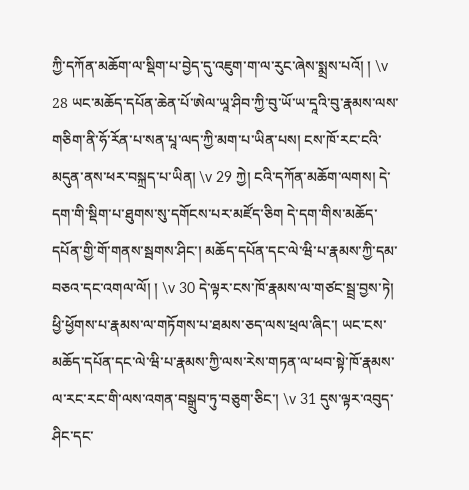ཀྱི་དཀོན་མཆོག་ལ་སྡིག་པ་བྱེད་དུ་འཇུག་ག་ལ་རུང་ཞེས་སྨྲས་པའོ། ། \v 28 ཡང་མཆོད་དཔོན་ཆེན་པོ་ཨེལ་ཡཱ་ཤིབ་ཀྱི་བུ་ཡོ་ཡ་དཱའི་བུ་རྣམས་ལས་གཅིག་ནི་ཧོ་རོན་པ་སན་པཱ་ལད་ཀྱི་མག་པ་ཡིན་པས། ངས་ཁོ་རང་ངའི་མདུན་ནས་ཕར་བསྐྲད་པ་ཡིན། \v 29 ཀྱེ། ངའི་དཀོན་མཆོག་ལགས། དེ་དག་གི་སྡིག་པ་ཐུགས་སུ་དགོངས་པར་མཛོད་ཅིག དེ་དག་གིས་མཆོད་དཔོན་གྱི་གོ་གནས་སྦགས་ཤིང་། མཆོད་དཔོན་དང་ལེ་ཝི་པ་རྣམས་ཀྱི་དམ་བཅའ་དང་འགལ་ལོ། ། \v 30 དེ་ལྟར་ངས་ཁོ་རྣམས་ལ་གཙང་སྦྲ་བྱས་ཏེ། ཕྱི་ཕྱོགས་པ་རྣམས་ལ་གཏོགས་པ་ཐམས་ཅད་ལས་ཕྲལ་ཞིང་། ཡང་ངས་མཆོད་དཔོན་དང་ལེ་ཝི་པ་རྣམས་ཀྱི་ལས་རེས་གཏན་ལ་ཕབ་སྟེ་ཁོ་རྣམས་ལ་རང་རང་གི་ལས་འགན་བསྒྲུབ་ཏུ་བཅུག་ཅིང་། \v 31 དུས་ལྟར་འབུད་ཤིང་དང་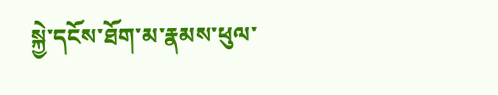སྐྱེ་དངོས་ཐོག་མ་རྣམས་ཕུལ་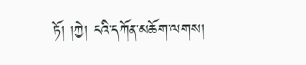ཏོ། །ཀྱེ། ངའི་དཀོན་མཆོག་ལགས།